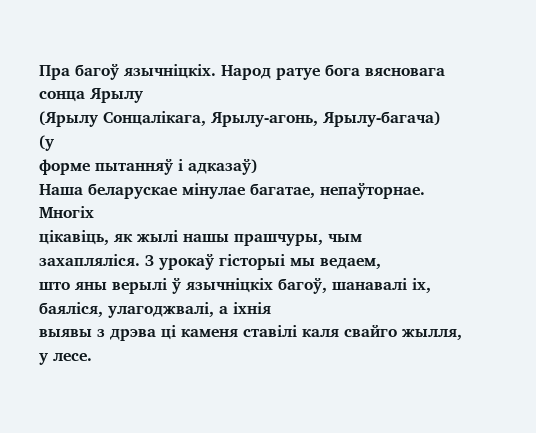Пра багоў язычніцкіх. Народ ратуе бога вясновага сонца Ярылу
(Ярылу Сонцалікага, Ярылу-агонь, Ярылу-багача)
(у
форме пытанняў і адказаў)
Наша беларускае мінулае багатае, непаўторнае. Многіх
цікавіць, як жылі нашы прашчуры, чым захапляліся. З урокаў гісторыі мы ведаем,
што яны верылі ў язычніцкіх багоў, шанавалі іх, баяліся, улагоджвалі, а іхнія
выявы з дрэва ці каменя ставілі каля свайго жылля, у лесе.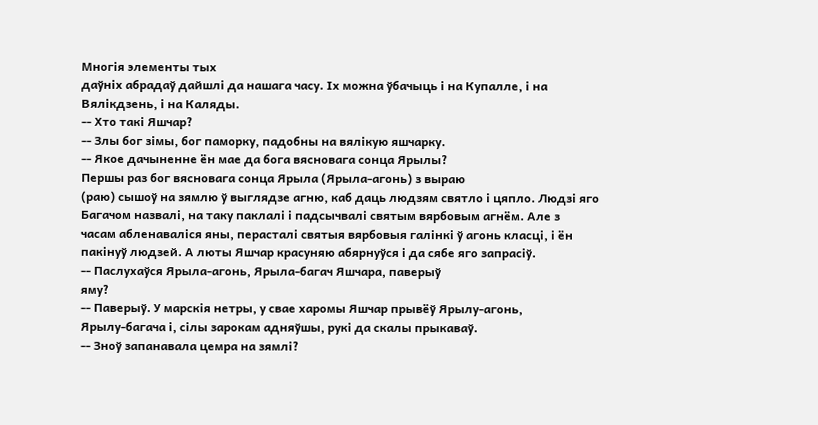Многія элементы тых
даўніх абрадаў дайшлі да нашага часу. Іх можна ўбачыць і на Купалле, і на
Вялікдзень, і на Каляды.
-- Хто такі Яшчар?
-- Злы бог зімы, бог паморку, падобны на вялікую яшчарку.
-- Якое дачыненне ён мае да бога вясновага сонца Ярылы?
Першы раз бог вясновага сонца Ярыла (Ярыла-агонь) з выраю
(раю) сышоў на зямлю ў выглядзе агню, каб даць людзям святло і цяпло. Людзі яго
Багачом назвалі, на таку паклалі і падсычвалі святым вярбовым агнём. Але з
часам абленаваліся яны, перасталі святыя вярбовыя галінкі ў агонь класці, і ён
пакінуў людзей. А люты Яшчар красуняю абярнуўся і да сябе яго запрасіў.
-- Паслухаўся Ярыла-агонь, Ярыла-багач Яшчара, паверыў
яму?
-- Паверыў. У марскія нетры, у свае харомы Яшчар прывёў Ярылу-агонь,
Ярылу-багача і, сілы зарокам адняўшы, рукі да скалы прыкаваў.
-- Зноў запанавала цемра на зямлі?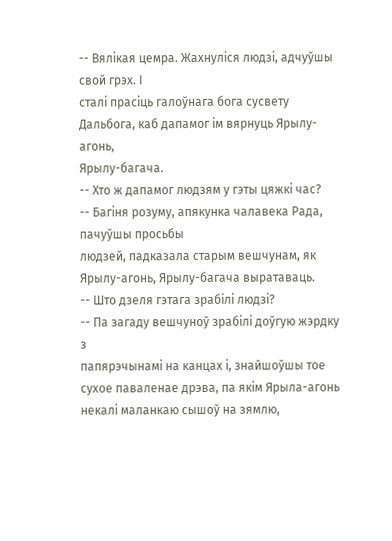-- Вялікая цемра. Жахнуліся людзі, адчуўшы свой грэх. І
сталі прасіць галоўнага бога сусвету Дальбога, каб дапамог ім вярнуць Ярылу-агонь,
Ярылу-багача.
-- Хто ж дапамог людзям у гэты цяжкі час?
-- Багіня розуму, апякунка чалавека Рада, пачуўшы просьбы
людзей, падказала старым вешчунам, як Ярылу-агонь, Ярылу-багача выратаваць.
-- Што дзеля гэтага зрабілі людзі?
-- Па загаду вешчуноў зрабілі доўгую жэрдку з
папярэчынамі на канцах і, знайшоўшы тое сухое паваленае дрэва, па якім Ярыла-агонь
некалі маланкаю сышоў на зямлю,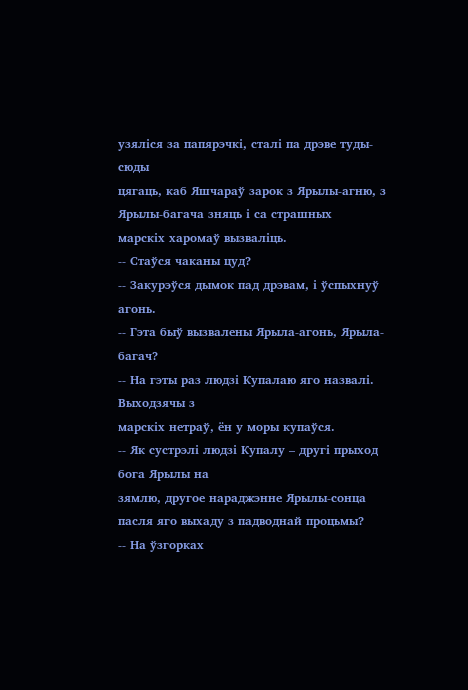узяліся за папярэчкі, сталі па дрэве туды-сюды
цягаць, каб Яшчараў зарок з Ярылы-агню, з Ярылы-багача зняць і са страшных
марскіх харомаў вызваліць.
-- Стаўся чаканы цуд?
-- Закурэўся дымок пад дрэвам, і ўспыхнуў агонь.
-- Гэта быў вызвалены Ярыла-агонь, Ярыла-багач?
-- На гэты раз людзі Купалаю яго назвалі. Выходзячы з
марскіх нетраў, ён у моры купаўся.
-- Як сустрэлі людзі Купалу – другі прыход бога Ярылы на
зямлю, другое нараджэнне Ярылы-сонца пасля яго выхаду з падводнай процьмы?
-- На ўзгорках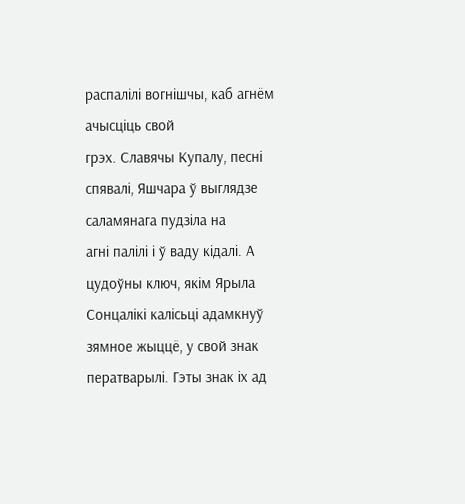распалілі вогнішчы, каб агнём ачысціць свой
грэх. Славячы Купалу, песні спявалі, Яшчара ў выглядзе саламянага пудзіла на
агні палілі і ў ваду кідалі. А цудоўны ключ, якім Ярыла Сонцалікі калісьці адамкнуў
зямное жыццё, у свой знак ператварылі. Гэты знак іх ад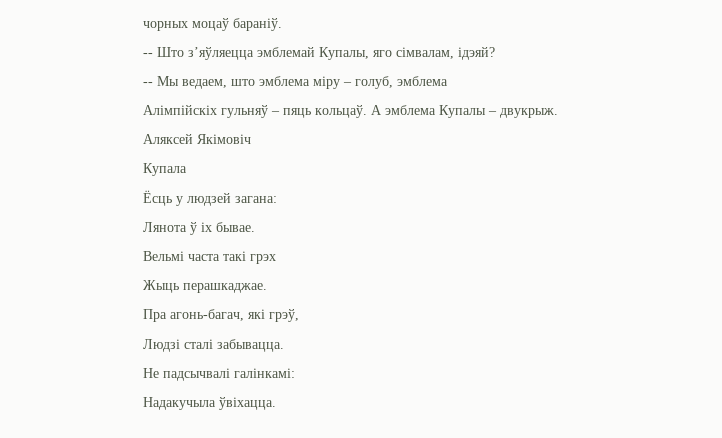чорных моцаў бараніў.
-- Што з’яўляецца эмблемай Купалы, яго сімвалам, ідэяй?
-- Мы ведаем, што эмблема міру – голуб, эмблема
Алімпійскіх гульняў – пяць кольцаў. А эмблема Купалы – двукрыж.
Аляксей Якімовіч
Купала
Ёсць у людзей загана:
Лянота ў іх бывае.
Вельмі часта такі грэх
Жыць перашкаджае.
Пра агонь-багач, які грэў,
Людзі сталі забывацца.
Не падсычвалі галінкамі:
Надакучыла ўвіхацца.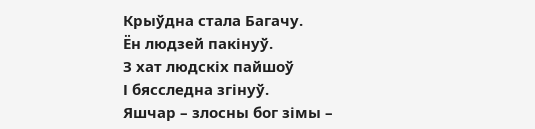Крыўдна стала Багачу.
Ён людзей пакінуў.
З хат людскіх пайшоў
І бясследна згінуў.
Яшчар – злосны бог зімы –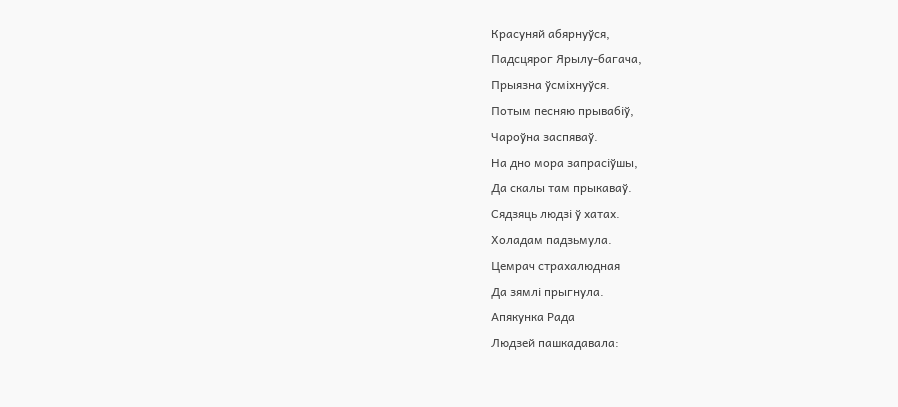Красуняй абярнуўся,
Падсцярог Ярылу-багача,
Прыязна ўсміхнуўся.
Потым песняю прывабіў,
Чароўна заспяваў.
На дно мора запрасіўшы,
Да скалы там прыкаваў.
Сядзяць людзі ў хатах.
Холадам падзьмула.
Цемрач страхалюдная
Да зямлі прыгнула.
Апякунка Рада
Людзей пашкадавала: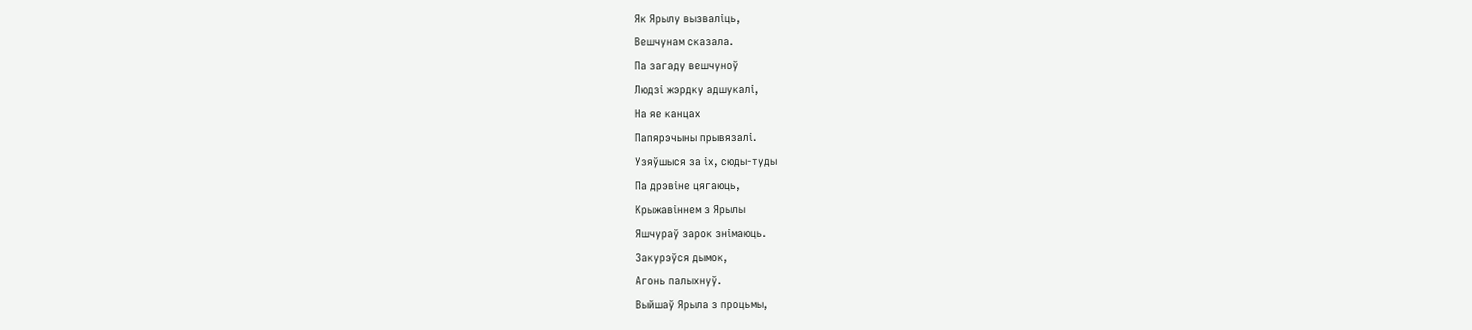Як Ярылу вызваліць,
Вешчунам сказала.
Па загаду вешчуноў
Людзі жэрдку адшукалі,
На яе канцах
Папярэчыны прывязалі.
Узяўшыся за іх, сюды-туды
Па дрэвіне цягаюць,
Крыжавіннем з Ярылы
Яшчураў зарок знімаюць.
Закурэўся дымок,
Агонь палыхнуў.
Выйшаў Ярыла з процьмы,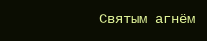Святым агнём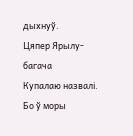дыхнуў.
Цяпер Ярылу-багача
Купалаю назвалі.
Бо ў моры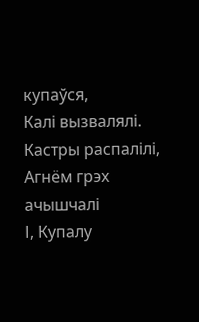купаўся,
Калі вызвалялі.
Кастры распалілі,
Агнём грэх ачышчалі
І, Купалу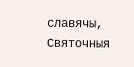славячы,
Святочныя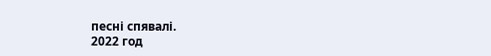песні спявалі.
2022 год